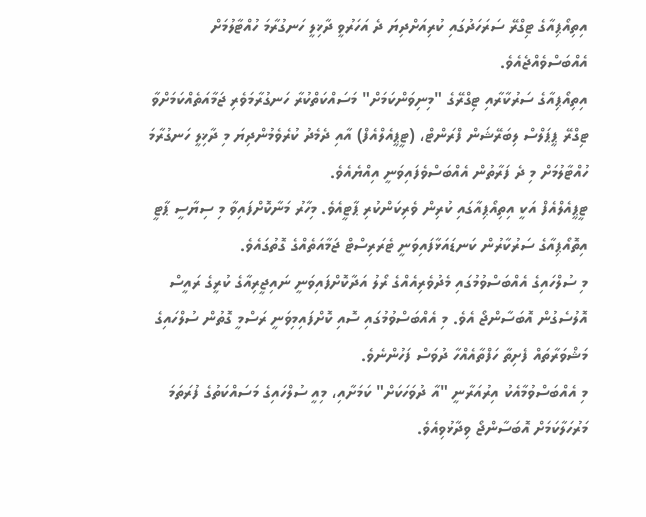އިތިއޯޕިއާގެ ޓިގްރޭ ސަރަހަދުގައި ކުރިއަށްދިޔަ ދެ އަހަރުވީ ދާޚިލީ ހަނގުރާމަ ހުއްޓާލުމަށް އެއްބަސްވެއްޖެއެވެ.
އިތިއޯޕިއާގެ ސަރުކާރާއި ޓިގްރޭގެ "މިނިވަންކަމަށް" މަސައްކަތްކުރާ ހަނގުރާމަވެރި ޖަމާއަތެއްކަމަށްވާ ޓިގްރޭ ޕީޕަލްސް ލިބަރޭޝަން ފްރަންޓް، (ޓީޕީއެލްއެފް) އާއި ދެމެދު ކުރެވެމުންދިޔަ މި ދާޚިލީ ހަނގުރާމަ ހުއްޓާލުމަށް މި ދެ ފަރާތުން އެއްބަސްވެފައިވަނީ އިއްޔެއެވެ.
ޓީޕީއެލްއެފް އަކީ އިތިއޯޕިއާގައި ކުރިން ވެރިކަންކުރި ޕާޓީއެވެ. މިހާރު މަނާކޮށްފައިވާ މި ސިޔާސީ ޕާޓީ އިތޮއޯޕިއާގެ ސަރުކާރުން ކަނޑައަޅާފައިވަނީ ޓެރަރިސްޓް ޖަމާއަތެއްގެ ގޮތުގައެވެ.
މި ސުލްހައިގެ އެއްބަސްވުމުގައި މެދުވެރިއެއްގެ ރޯލު އަދާކޮށްފައިވަނީ ނައިޖީރިއާގެ ކުރީގެ ރައީސް އޮލުސެގުން އޮބަސާންޖޯ އެވެ. މި އެއްބަސްވުމުގައި ސޮއި ކޮށްފައިމިވަނީ ރަސްމީ ގޮތުން ސުލްހައިގެ މަޝްވަރާތައް ފެށިތާ ހަފްތާއެއްހާ ދުވަސް ފަހުންނެވެ.
މި އެއްބަސްވުމާއެކު އިރުއަރާނީ "އާ ދުވަހަކަށް" ކަމަށާއި، މިއީ ސުލްހައިގެ މަސައްކަތުގެ ފުރަތަމަ މަރުހަލާކަމަށް އޮބަސާންޖޯ ވިދާޅުވިއެވެ.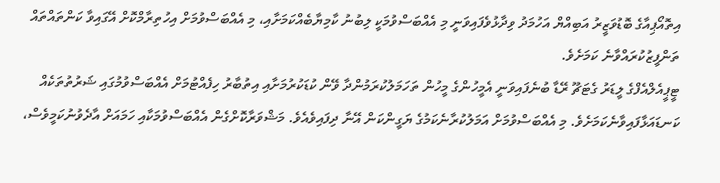އިތޮއޯޕިއާގެ ބޮޑުވަޒީރު އަބިއްޔް އަހުމަދު ވިދާޅުވެފައިވަނީ މި އެއްބަސްވުމަކީ ލިބުނު ކާމިޔާބެއްކަމަށާއި، މި އެއްބަސްވުމަށް އިހުތިރާމްކޮށް އޭގައިވާ ކަންތައްތައް ތަންފީޒުކުރައްވާނެ ކަމަށެވެ.
ޓީޕީއެލްއެފްގެ ލީޑަރު ގެޓަޗޫ ރޭޑާ ބުނެފައިވަނީ އެމީހުންގެ މީހުން ތަހަމަލުކުރަމުންދާ ވޭން ކުޑަކުރުމަށާއި އިތުބާރު ހިފެއްޓުމަށް އެއްބަސްވުމުގައި ޝަރުތުތަކެއް ކަނޑައަޅާފައިވާނެކަމަށެވެ. މި އެއްބަސްވުމަށް އަމަލުކުރާނެކަމުގެ ޔަގީންކަން އޭނާ ދިފައިވެއެވެ. މަޝްވަރާކޮށްގެން އެއްބަސްވުމަކާއި ހަމައަށް އާދެވުނުކަމީވެސް،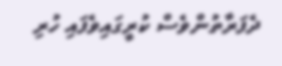ދެފަރާތުންވެސް ކުރީގައިވެފައި ހުރި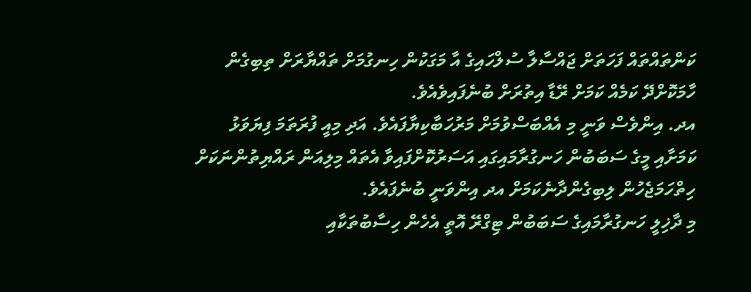ކަންތައްތައް ފަހަތަށް ޖައްސާލާ ސުލްހައިގެ އާ މަގަކުން ހިނގުމަށް ތައްޔާރަށް ތިބިގެން ހާމަކޮށްދޭ ކަމެއް ކަމަށް ރޭޑާ އިތުރަށް ބުނެފައިވެއެވެ.
އދ. އިންވެސް ވަނީ މި އެއްބަސްވުމަށް މަރުހަބާކިޔާފައެވެ. އަދި މިއީ ފުރަތަމަ ފިޔަވަޅު ކަމަށާއި މީގެ ސަބަބުން ހަނގުރާމައިގައި އަސަރުކޮށްފައިވާ އެތައް މިލިއަން ރައްޔިތުންނަކަށް ހިތްހަމަޖެހުން ލިބިގެންދާނެކަމަށް އދ އިންވަނީ ބުނެފައެވެ.
މި ދާޚިލީ ހަނގުރާމައިގެ ސަބަބުން ޓިގްރޭ އޮތީ އެހެން ހިސާބުތަކާއި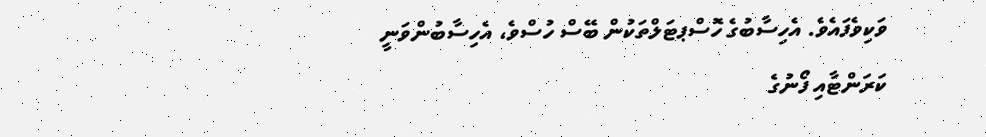ވަކިވެފައެވެ. އެހިސާބުގެ ހޮސްޕޓަލްތަކުން ބޭސް ހުސްވެ، އެހިސާބުންވަނީ ކަރަންޓާއި ފޯނުގެ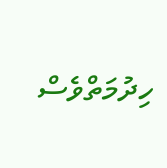ހިދުމަތްވެސް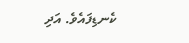ކެނޑިފައެވެ. އަދި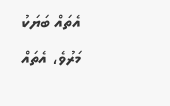އެތައް ބަޔަކު މަރުވެ، އެތައް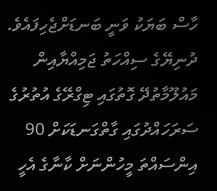ހާސް ބަޔަކު ވަނީ ބަނޑަށްޖެހިފައެވެ. ދުނިޔޭގެ ސިއްހަތު ޖަމިއްޔާއިން މައުލޫމާތުދޭ ގޮތުގައި ޓިގްރޭގެ އުތުރުގެ ސަރަހައްދުގައި ގާތްގަނޑަކަށް 90 އިންސައްތަ މީހުންނަށް ކާނާގެ އެހީ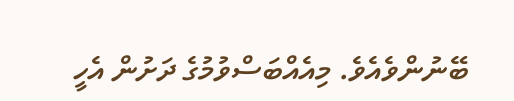ބޭނުންވެއެވެ. މިއެއްބަސްވުމުގެ ދަށުން އެހީ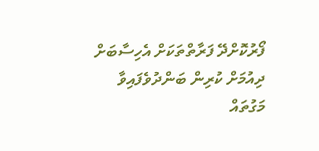ފޯރުކޮށްދޭ ފަރާތްތަކަށް އެހިސާބަށް ދިއުމަށް ކުރިން ބަންދުވެފައިވާ މަގުތައް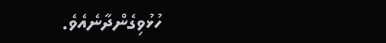ހުޅުވިގެންދާނެއެވެ.